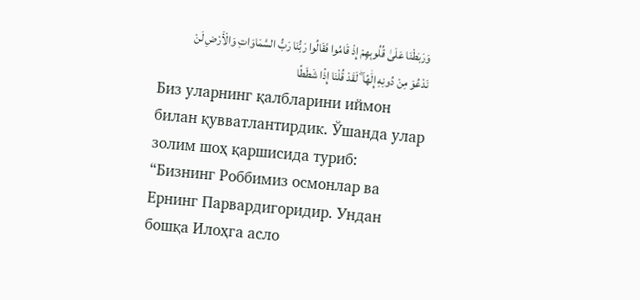وَرَبَطْنَا عَلَىٰ قُلُوبِهِمْ إِذْ قَامُوا فَقَالُوا رَبُّنَا رَبُّ السَّمَاوَاتِ وَالْأَرْضِ لَنْ نَدْعُوَ مِنْ دُونِهِ إِلَٰهًا ۖ لَقَدْ قُلْنَا إِذًا شَطَطًا
Биз уларнинг қалбларини иймон билан қувватлантирдик. Ўшанда улар золим шоҳ қаршисида туриб: “Бизнинг Роббимиз осмонлар ва Ернинг Парвардигоридир. Ундан бошқа Илоҳга асло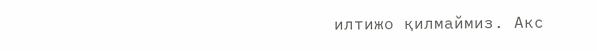илтижо қилмаймиз. Акс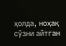ҳолда, ноҳақ сўзни айтган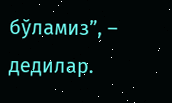бўламиз”, – дедилар.